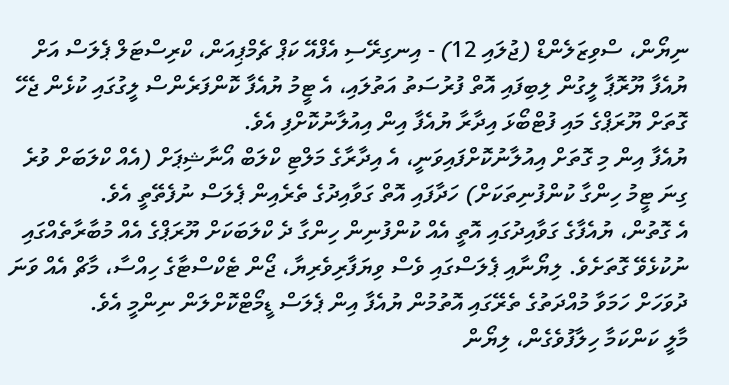ނިޔޯން، ސްވިޒަލެންޑް (ޖުލައި 12) - އިނގިރޭސި އެފްއޭ ކަޕް ޗެމްޕިއަން، ކްރިސްޓަލް ޕެލަސް އަށް ޔުއެފާ ޔޫރޮޕާ ލީގުން ލިބިފައި އޮތް ފުރުސަތު އަތުލައި، އެ ޓީމު ޔުއެފާ ކޮންފަރެންސް ލީގުގައި ކުޅެން ޖެހޭ ގޮތަށް ޔޫރަޕްގެ މައި ފުޓްބޯޅަ އިދާރާ ޔުއެފާ އިން އިއުލާނުކޮށްފި އެވެ.
ޔުއެފާ އިން މި ގޮތަށް އިއުލާނުކޮށްފައިވަނީ، އެ އިދާރާގެ މަލްޓި ކްލަބް އޯނާޝިޕަށް (އެއް ކްލަބަށް ވުރެ ގިނަ ޓީމު ހިންގާ ކުންފުނިތަކަށް) ހަދާފައި އޮތް ގަވާއިދުގެ ތެރެއިން ޕެލަސް ނުފެތޭތީ އެވެ.
އެ ގޮތުން، ޔުއެފާގެ ގަވާއިދުގައި އޮތީ އެއް ކުންފުނިން ހިންގާ ދެ ކްލަބަކަށް ޔޫރަޕްގެ އެއް މުބާރާތެއްގައި ނުކުޅެވޭ ގޮތަށެވެ. ލިޔޯނާއި ޕެލަސްގައި ވެސް ވިޔަފާރިވެރިޔާ، ޖޯން ޓެކްސްޓާގެ ހިއްސާ، މާޗް އެއް ވަނަ ދުވަހަށް ހަމަވާ މުއްދަތުގެ ތެރޭގައި އޮތުމުން ޔުއެފާ އިން ޕެލަސް ޑީމޯޓްކޮށްލަން ނިންމީ އެވެ.
މާލީ ކަންކަމާ ހިލާފުވެގެން، ލިޔޯން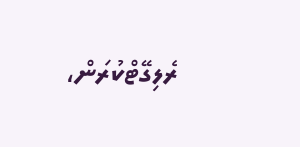ރެލިގޭޓްކުރަން،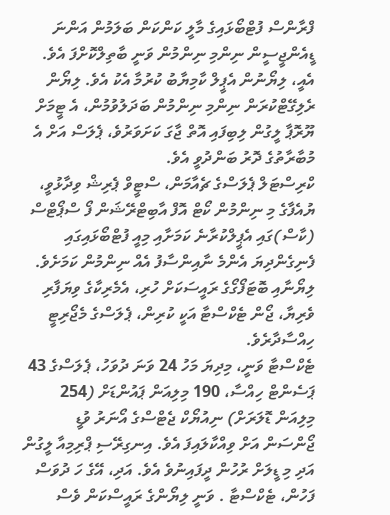ފްރާންސް ފުޓްބޯޅައިގެ މާލީ ކަންކަން ބަލަމުން އަންނަ ޑީއެންޖީސީން ނިންމި ނިންމުން ވަނީ ބާތިލްކޮށްފަ އެވެ. އެއީ، ލިޔޯނުން އެޕީލް ކާމިޔާބު ކުރުމާ އެކު އެވެ. ލިޔޯން ރެލިގޭޓްކުރަން ނިންމި ނިންމުން ބަދަލުވުމުން، އެ ޓީމަށް ޔޫރޮޕާ ލީގުން ލިބިފައި އޮތް ޖާގަ ކަށަވަރުވެ، ޕެލަސް އަށް އެ މުބާރާތުގެ ދޮރު ބަންދުވީ އެވެ.
ކްރިސްޓަލް ޕެލަސްގެ ޗެއާމަން، ސްޓީވް ޕެރިޝް ވިދާޅުވީ، ޔުއެފާގެ މި ނިންމުން ކޯޓް އޮފް އާބިޓްރޭޝަން ފޯ ސްޕޯޓްސް (ކާސް)ގައި އެޕީލްކުރާނެ ކަމަށާއި މިއީ ފުޓްބޯޅައިގައި ފެނިގެންދިޔަ އެންމެ ނާއިންސާފު އެއް ނިންމުން ކަމަށެވެ.
ލިޔޯނާއި ބޮޓަފޯގޯގެ ރައީސަކަށް ހުރި، އެމެރިކާގެ ވިޔަފާރި ވެރިޔާ، ޖޯން ޓެކްސްޓާ އަކީ ކުރިން، ޕެލަސްގެ މެޖޯރިޓީ ހިއްސާދާރެވެ.
ޓެކްސްޓާ ވަނީ، މިދިޔަ މަހު 24 ވަނަ ދުވަހު، ޕެލަސްގެ 43 ޕަސެންޓް ހިއްސާ، 190 މިލިއަން ޕައުންޑަށް (254 މިލިއަން ޑޮލަރަށް) ނިއުޔޯކް ޖެޓްސްގެ އޯނަރު ވުޑީ ޖޯންސަން އަށް ވިއްކާލައިފަ އެވެ. އިނގިރޭސި ޕްރިމިއާ ލީގުން އަދި މި ޑީލަށް ރުހުން ދީފައިނުވެ އެވެ. އަދި، އޭގެ ހަ ދުވަސް ފަހުން، ޓެކްސްޓާ . ވަނީ ލިޔޯންގެ ރައީސްކަން ވެސް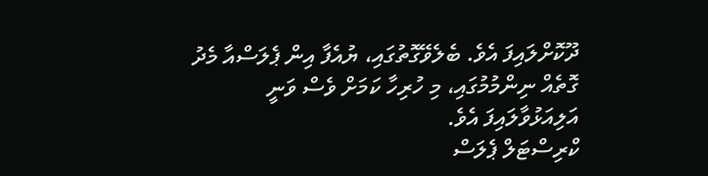ދޫކޮށްލައިފަ އެވެ. ބެލެވޭގޮތުގައި، ޔުއެފާ އިން ޕެލަސްއާ މެދު ގޮތެއް ނިންމުމުގައި، މި ހުރިހާ ކަމަށް ވެސް ވަނީ އަލިއަޅުވާލައިފަ އެވެ.
ކްރިސްޓަލް ޕެލަސް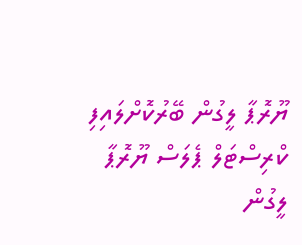ޔޫރޮޕާ ލީގުން ބޭރުކޮށްލައިފި ކްރިސްޓަލް ޕެލަސް ޔޫރޮޕާ ލީގުން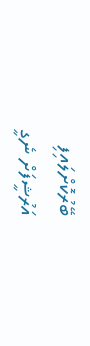ބޭރުކޮށްލައިފި
އަރުޝީފަށް ނެގީ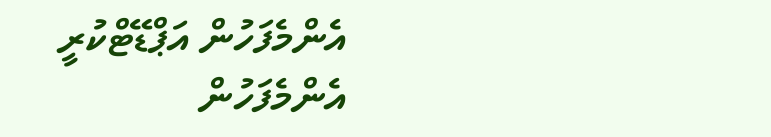އެންމެފަހުން އަޕްޑޭޓްކުރީ
އެންމެފަހުން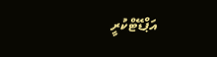އަޕްޑޭޓްކުރީ